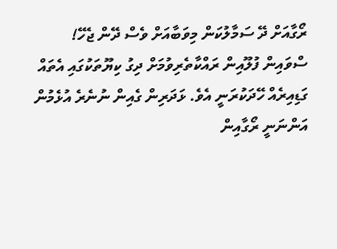ރޯގާއަށް ދޭ ސަމާލުކަން މިވަބާއަށް ވެސް ދޭން ޖެހޭ!
ސްވައިން ފުލޫއިން ރައްކާތެރިވުމަށް ދިގު ކިޔޫތަކުގައި އެތައް ގަޑިއިރެއް ހޭދަކުރަނީ އެވެ. ޅަދަރިން ގެއިން ނުނެރެ އުޅެމުން އަންނަނީ ރޯގާއިން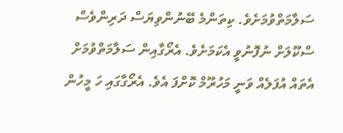ސަލާމަތްވުމަށެވެ. ކިތަންމެ ބޭނުންވިޔަސް ދަރިންވެސް ސްކޫލަށް ނުފޮނުވީ އެކަމަށެވެ. އެރޯގާއިން ސަލާމަތްވުމަށް އެތައް އުފަލެއް ވަނީ މަހުރޫމް ކޮށްފަ އެވެ. އެރޯގާގައި ހަ މީހުން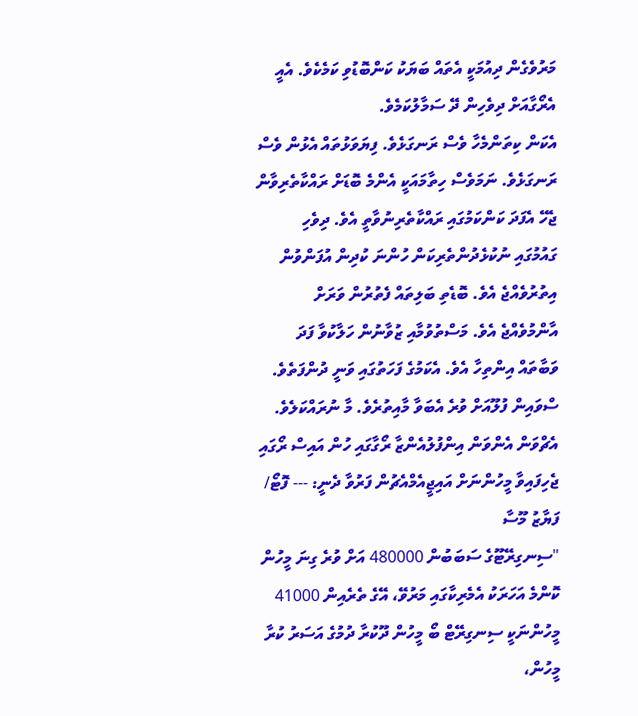މަރުވެގެން ދިއުމަކީ އެތައް ބަޔަކު ކަންބޮޑުވި ކަމެކެވެ. އެއީ އެރޯގާއަށް ދިވެހިން ދޭ ސަމާލުކަމެވެ.
އެކަން ކިތަންމެހާ ވެސް ރަނގަޅެވެ. ފިޔަވަޅުތައް އެޅުން ވެސް ރަނގަޅެވެ. ނަމަވެސް ހިތާމައަކީ އެންމެ ބޮޑަށް ރައްކާތެރިވާން ޖެހޭ އެފަދަ ކަންކަމުގައި ރައްކާތެރިނުވާތީ އެވެ. ދިވެހި ގައުމުގައި ނުކުޅެދުންތެރިކަން ހުންނަ ކުދިން އުފަންވުން އިތުރުވެއްޖެ އެވެ. ބޮޑެތި ބަލިތައް ފެތުރުން ވަރަށް އާންމުވެއްޖެ އެވެ. މަސްތުވުމާއި ޒުވާނުން ހަލާކުވާ ފަދަ ވަބާތައް އިންތިހާ އެވެ. އެކަމުގެ ފަހަތުގައި ވަނީ ދުންފަތެވެ. ސްވައިން ފުލޫއަށް ވުރެ އެބަވާ މާއިތުރެވެ. މާ ނުރައްކަލެވެ.
އެޗްވަން އެންވަން އިންފުލުއެންޒާ ރޯގާގައި ހުން އައިސް ރޯގައި ޖެހިފައިވާ މީހުންނަށް އައިޖީއެމްއެޗުން ފަރުވާ ދެނީ: --- ފޮޓޯ/ ފަޔާޒު މޫސާ
"ސިނގިރޭޓޫގެ ސަބަބުން 480000 އަށް ވުރެ ގިނަ މީހުން ކޮންމެ އަހަރަކު އެމެރިކާގައި މަރުވޭ، އޭގެ ތެރެއިން 41000 މީހުންނަކީ ސިނގިރޭޓް ބޯ މީހުން ދޫކުރާ ދުމުގެ އަސަރު ކުރާ މީހުން،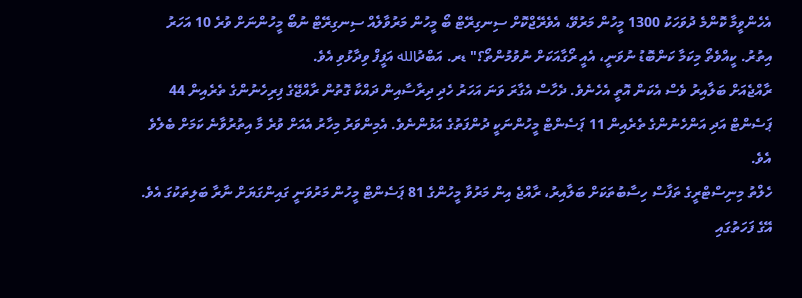އެހެންވީމާ ކޮންމެ ދުވަހަކު 1300 މީހުން މަރުވޭ، އެވެރޭޖްކޮށް ސިނގިރޭޓް ބޯ މީހުން މަރުވާލެއް ސިނގިރޭޓް ނުބޯ މީހުންނަށް ވުރެ 10 އަހަރު އިތުރު. ކީއްވެތޯ މިކަމާ ކަންބޮޑު ނުވަނީ، އެއީ ރޯގާއަކަށް ނުވުމުންތޯ؟" ޑރ. އަބްދުالله އަފީފް ވިދާޅުވި އެވެ.
ރާއްޖެއަށް ބަލާއިރު ވެސް އެކަން އޮތީ އެހެނެވެ. ދެހާސް އެގާރަ ވަނަ އަހަރު ހެދި ދިރާސާއިން ދައްކާ ގޮތުން ރާއްޖޭގެ ފިރިހެނުންގެ ތެރެއިން 44 ޕަސެންޓް އަދި އަންހެނުންގެ ތެރެއިން 11 ޕަސެންޓް މީހުންނަކީ ދުންފަތުގެ އަޅުންނެވެ. އެމިންވަރު މިހާރު އެއަށް ވުރެ މާ އިތުރުވާނެ ކަމަށް ބެލެވެ އެވެ.
ހެލްތު މިނިސްޓްރީގެ ތަފާސް ހިސާބުތަކަށް ބަލާއިރު، ރާއްޖެ އިން މަރުވާ މީހުންގެ 81 ޕަސެންޓް މީހުން މަރުވަނީ ގައިންގަޔަށް ނާރާ ބަލިތަކުގަ އެވެ. އޭގެ ފަހަތުގައި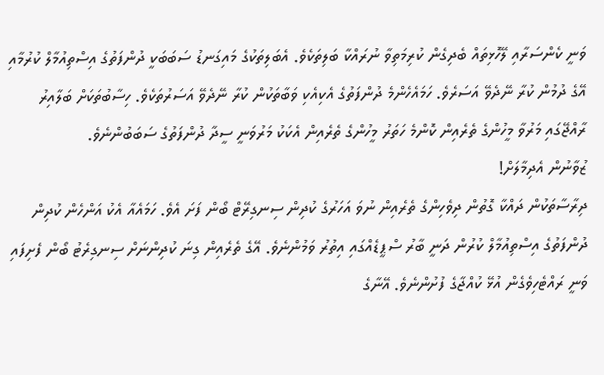ވަނީ ކެންސަރާއި ލޭހޮޅިތައް ބެދިގެން ކުރިމަތިވާ ނުރައްކާ ބަލިތަކެވެ. އެބަލިތަކުގެ މައިގަނޑު ސަބަބަކީ ދުންފަތުގެ އިސްތިއުމާލް ކުރުމާއި އޭގެ ދުމުން ކުރާ ނޭދެވޭ އަސަރެވެ. ހަމައެހެންމެ ދުންފަތުގެ އެކިއެކި ވަބާތަކުން ކުރާ ނޭދެވޭ އަސަރުތަކެވެ. ހިސާބުތަކަށް ބަލާއިރު ރާއްޖޭގައި މަރުވާ މީހުންގެ ތެރެއިން ކޮންމެ ހަތަރު މީހުންގެ ތެރެއިން އެކަކު މަރުވަނީ ސީދާ ދުންފަތުގެ ސަބަބުންނެވެ.
ޒުވާނުން އެދިމާލަށް!
ދިރާސާތަކުން ދައްކާ ގޮތުން ދިވެހިންގެ ތެރެއިން ނުވަ އަހަރުގެ ކުދިން ސިނގިރޭޓް ބޯން ފަށަ އެވެ. ހަމައެއާ އެކު އަންހެން ކުދިން ދުންފަތުގެ އިސްތިއުމާލް ކުރުން ދަނީ ބާރު ސްޕީޑެއްގައި އިތުރު ވަމުންނެވެ. އޭގެ ތެރެއިން ގިނަ ކުދިންނަށް ސިނގިރެޓު ބޯން ފެށިފައި ވަނީ ރައްޓެހިވެގެން އުޅޭ ކުއްޖާގެ ފުށުންނެވެ. އޭނާގެ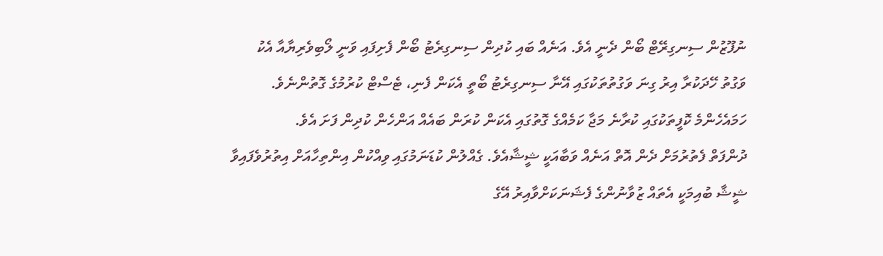ނުފޫޒުން ސިނގިރޭޓް ބޯން ދެނީ އެވެ. އަނެއް ބައި ކުދިން ސިނގިރެޓު ބޯން ފެށިފައި ވަނީ ލޯބިވެރިޔާއާ އެކު ވަގުތު ހޭދަކުރާ އިރު ގިނަ ވަގުތުތަކުގައި އޭނާ ސިނގިރެޓު ބޯތީ އެކަން ފެނި، ޓެސްޓް ކުރުމުގެ ގޮތުންނެވެ. ހަމައެހެންމެ ކޮފީތަކުގައި ކުރާނެ މަޖާ ކަމެއްގެ ގޮތުގައި އެކަން ކުރަން ބައެއް އަންހެން ކުދިން ފަށަ އެވެ.
ދުންފަތް ފެތުރުމަށް ދެން އޮތް އަނެއް ވަބާއަކީ ޝީޝާއެވެ. ގެއްލުން ކުޑަނަމުގައި ވިއްކުން އިންތިހާއަށް އިތުރުވެފައިވާ ޝީޝާ ބުއިމަކީ އެތައް ޒުވާނުންގެ ފެޝަނަކަށްވާއިރު އޭގެ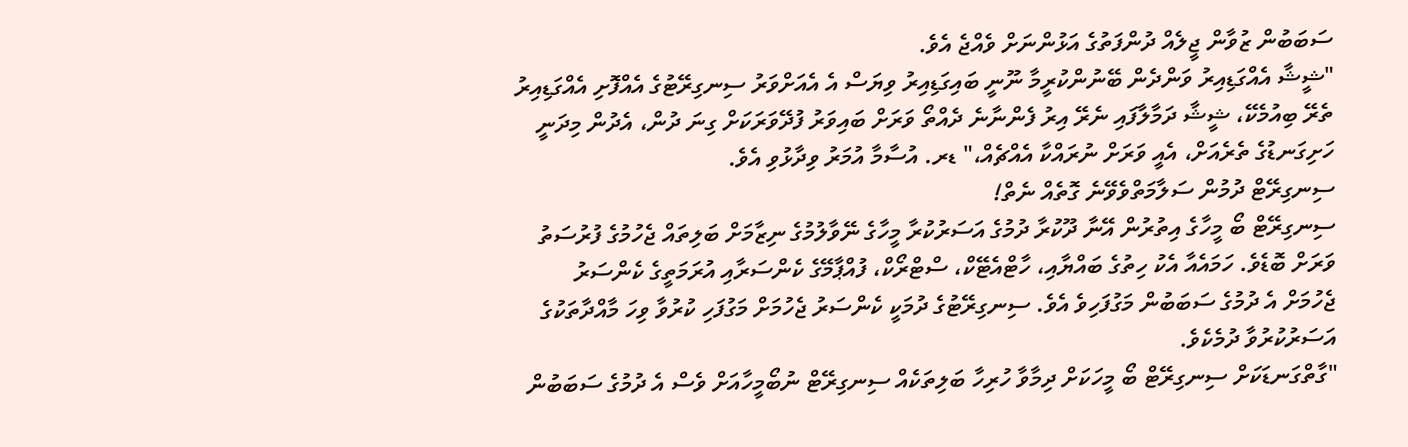ސަބަބުން ޒުވާން ޖީލެއް ދުންފަތުގެ އަޅުންނަށް ވެއްޖެ އެވެ.
"ޝީޝާ އެއްގަޑިއިރު ވަންދެން ބޭނުންކުރީމާ ނޫނީ ބައިގަޑިއިރު ވިޔަސް އެ އެއަށްވަރު ސިނގިރޭޓުގެ އެއްފޮށި އެއްގަޑިއިރު ތެރޭ ބިއުމެކޭ، ޝީޝާ ދަމާލާފައި ނެރޭ އިރު ފެންނާނެ ދެއްތޯ ވަރަށް ބައިވަރު ފުދޭވަރަކަށް ގިނަ ދުން، އެދުން މިދަނީ ހަށިގަނޑުގެ ތެރެއަށް، އެއީ ވަރަށް ނުރައްކާ އެއްޗެއް،" ޑރ. އުސާމާ އުމަރު ވިދާޅުވި އެވެ.
ސިނގިރޭޓް ދުމުން ސަލާމަތްވެވޭނެ ގޮތެއް ނެތް!
ސިނގިރޭޓް ބޯ މީހާގެ އިތުރުން އޭނާ ދޫކުރާ ދުމުގެ އަސަރުކުރާ މީހާގެ ނޭވާލުމުގެ ނިޒާމަށް ބަލިތައް ޖެހުމުގެ ފުރުސަތު ވަރަށް ބޮޑެވެ. ހަމައެއާ އެކު ހިތުގެ ބައްޔާއި، ހާޓްއެޓޭކް، ސްޓްރޯކް، ފުއްޕާމޭގެ ކެންސަރާއި އުރަމަތީގެ ކެންސަރު ޖެހުމަށް އެ ދުމުގެ ސަބަބުން މަގުފަހިވެ އެވެ. ސިނގިރޭޓުގެ ދުމަކީ ކެންސަރު ޖެހުމަށް މަގުފަހި ކުރުވާ ވިހަ މާއްދާތަކުގެ އަސަރުކުރުވާ ދުމެކެވެ.
"ގާތްގަނޑަކަށް ސިނގިރޭޓް ބޯ މީހަކަށް ދިމާވާ ހުރިހާ ބަލިތަކެއް ސިނގިރޭޓް ނުބޯމީހާއަށް ވެސް އެ ދުމުގެ ސަބަބުން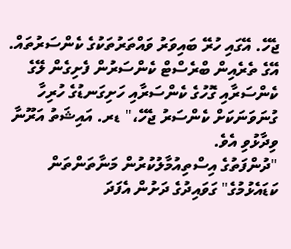ޖެހޭ. އޭގައި ހުރޭ ބައިވަރު ވައްތަރުތަކުގެ ކެންސަރުތައް. އޭގެ ތެރެއިން ބްރެސްޓް ކެންސަރުން ފެށިގެން ލޭގެ ކެންސަރާއި ގޮހުގެ ކެންސަރާއި ހަށިގަނޑުގެ ހުރިހާ ގުނަވަނަކަށް ކެންސަރު ޖެހޭ،" ޑރ. އައިޝަތު އަރޫނާ ވިދާޅުވި އެވެ.
"ދުންފަތުގެ އިސްތިއުމާލުކުރުން މަނާތަންތަން ކަޑައެޅުމުގެ" ގަވައިދުގެ ދަށުން އެފަދަ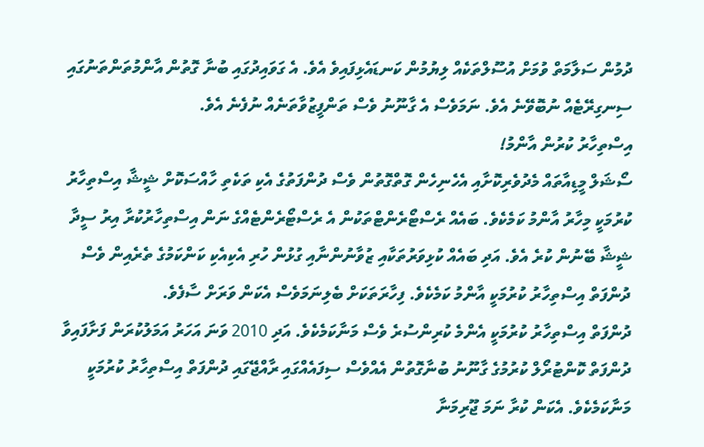ދުމުން ސަލާމަތް ވުމަށް އުސޫލްތަކެއް ލިޔުމުން ކަނޑައެޅިފައިވެ އެވެ. އެ ގަވައިދުގައި ބުނާ ގޮތުން އާންމުތަންތަނުގައި ސިނގިރޭޓެއް ނުބޮވޭނެ އެވެ. ނަމަވެސް އެ ގާނޫނު ވެސް ތަންފީޒުވާތަނެއް ނުފެނެ އެވެ.
އިސްތިހާރު ކުރުން އާންމު!
ސޯޝަލް މީޑިއާތައް މެދުވެރިކޮށާއި އެހެނިހެން ގޮތްގޮތުން ވެސް ދުންފަތުގެ އެކި ތަކެތި ހާއްސަކޮށް ޝީޝާ އިސްތިހާރު ކުރުމަކީ މިހާރު އާންމު ކަމެކެވެ. ބައެއް ރެސްޓޯރެންޓްތަކުން އެ ރެސްޓޯރެންޓެއްގެ ނަން އިސްތިހާރުކުރާ އިރު ސީދާ ޝީޝާ ބޭނުން ކުރެ އެވެ. އަދި ބައެއް ކުޅިވަރުތަކާއި ޒުވާނުންނާއި ގުޅުން ހުރި އެކިއެކި ކަންކަމުގެ ތެރެއިން ވެސް ދުންފަތް އިސްތިހާރު ކުރުމަކީ އާންމު ކަމެކެވެ. ފިހާރަތަކަށް ބެލިނަމަވެސް އެކަން ވަރަށް ސާފެވެ.
ދުންފަތް އިސްތިހާރު ކުރުމަކީ އެންމެ ކުރިންސުރެ ވެސް މަނާކަމެކެވެ. އަދި 2010 ވަނަ އަހަރު އަމަލުކުރަން ފަށާފައިވާ ދުންފަތް ކޮންޓުރޯލް ކުރުމުގެ ގާނޫނު ބުނާގޮތުން އެއްވެސް ސިފައެއްގައި ރާއްޖޭގައި ދުންފަތް އިސްތިހާރު ކުރުމަކީ މަނާކަމެކެވެ. އެކަން ކުރާ ނަމަ ޖޫރިމަނާ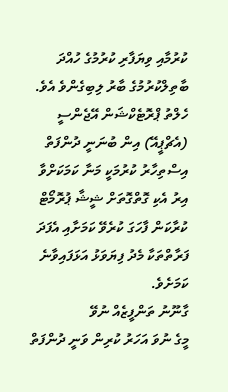ކުރުމާއި ވިޔަފާރި ކުރުމުގެ ހުއްދަ ބާތިލްކުރުމުގެ ބާރު ލިބިގެންވެ އެވެ.
ހެލްތު ޕްރޮޓެކްޝަން އޭޖެންސީ (އެޗްޕީއޭ) އިން ބުނަނީ ދުންފަތް އިސްތިހާރު ކުރުމަކީ މަނާ ކަމަކަށްވާ އިރު އެކި ގޮތްގޮތަށް ޝީޝާ ޕުރޮމޯޓް ކުރާކަން ފާހަގަ ކުރެވޭ ކަމަށާއި އެފަދަ ފަރާތްތަކާ މެދު ފިޔަވަޅު އަޅަފައިވާނެ ކަމަށެވެ.
ގާނޫނު ތަންފީޒެއް ނުވޭ
މީގެ ނުވަ އަހަރު ކުރިން ވަނީ ދުންފަތް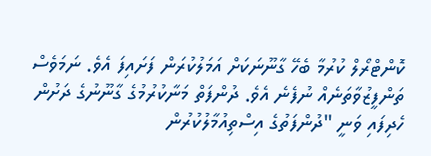ކޮންޓްރޯލް ކުރުމާ ބެހޭ ގާނޫނަކަށް އަމަލުކުރަން ފަށައިފަ އެވެ. ނަމަވެސް ތަންފީޒުވާތަނެއް ނުފެނެ އެވެ. ދުންފަތް މަނާކުރުމުގެ ގާނޫނުގެ ދަށުން ހެދިފައި ވަނީ "ދުންފަތުގެ އިސްތިއުމާލުކުރުން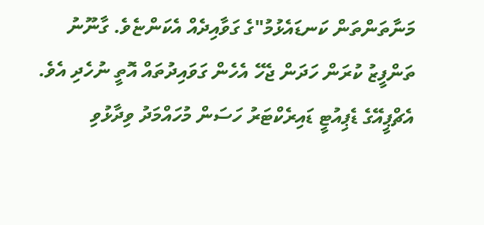މަނާތަންތަން ކަނޑައެޅުމު"ގެ ގަވާއިދެއް އެކަންޏެވެ. ގާނޫނު ތަންފީޒު ކުރަން ހަދަން ޖެހޭ އެހެން ގަވައިދުތައް އޮތީ ނުހެދި އެވެ.
އެޗްޕީއޭގެ ޑެޕިއުޓީ ޑައިރެކްޓަރު ހަސަން މުހައްމަދު ވިދާޅުވި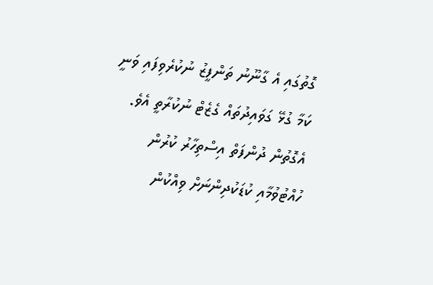ގޮތުގައި އެ ގާނޫނު ތަންފީޒު ނުކުރެވިފައި ވަނީ ކަމާ ގުޅޭ ގަވައިދުތައް ގެޒެޓް ނުކުރާތީ އެވެ. އެގޮތުން ދުންފަތް އިސްތިހާރު ކުރުން ހުއްޓުވުމާއި ކުޑަކުދިންނަށް ވިއްކުން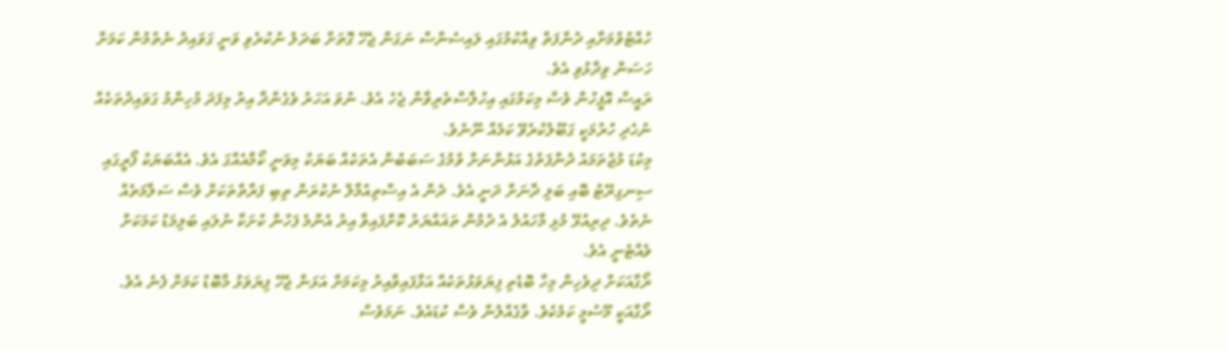ހުއްޓުވުމަށާއި ދުންފަތް ވިއްކުމުގައި ލައިސެންސް ނަގަން ޖެހޭ ގޮތަށް ބަދަލު ނުކުރެވި ވަނީ ގަވައިދު ނެތުމުން ކަމަށް ހަސަން ވިދާޅުވި އެވެ.
ރައީސް އޮފީހުން ވެސް މިކަމުގައި އިހުލާސްތެރިވާން ޖެހެ އެވެ. ނުވަ އަހަރު ވެގެންދާ އިރު މިފަދަ މުހިންމު ގަވައިދުތަކެއް ނުހެދި ހުރުމަކީ ގަބޫލުކުރެވޭ ކަމެއް ނޫނެވެ.
މިކުޑަ މުޖުތަމައު ދުންފަތުގެ އަޅުންނަށް ވުމުގެ ސަބަބުން އެތަކެއް ބަޔަކު މިވަނީ ކޯމާއެއްގަ އެވެ. އެއްބަޔަކު ފޯރީގައި ސިނގިރޭޓު ބޮއި ބަލި ދާނަށް ދަނީ އެވެ. ދެން އެ އިސްތިއުމާލް ނުކުރަން ތިބި ފަރާތްތަކަށް ވެސް ސަލާމަތެއް ނެތެވެ. ދިރިއުޅޭ މުޅި މާހައުލު އެ ދުމުން ތަޣައްޔަރު ކޮށްފައިވާ އިރު އެންމެ ފަހުން ކުށަކާ ނުލައި ބަލިމަޑު ކަމަކަށް ވެއްޓެނީ އެވެ.
ރޯގާއަކަށް ދިވެހިން މިހާ ބޮޑެތި ފިޔަވަޅުތަކެއް އަޅާފައިވާއިރު މިކަމަށް އަޅަން ޖެހޭ ފިޔަވަޅު މާބޮޑު ކަމަށް ފެނެ އެވެ. ރޯގާއަކީ މޫސުމީ ކަމެކެވެ. ވާގެއްލުން ވެސް ކުޑައެވެ. ނަމަވެސް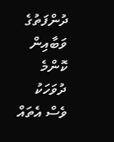ދުންފަތުގެ ވަބާއިން ކޮންމެ ދުވަހަކު ވެސް އެތައް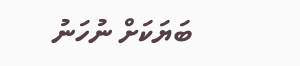ބަޔަކަށް ނުހަނު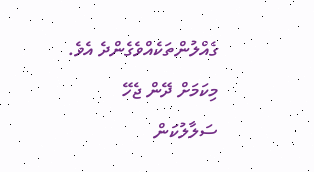ގެއްލުންތަކެއްވެގެންދެ އެވެ. މިކަމަށް ދޭން ޖެހޭ ސަލާލުކަން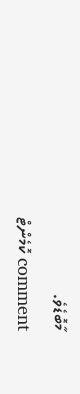މާބޮޑެވެ.
comment ކޮމެންޓް